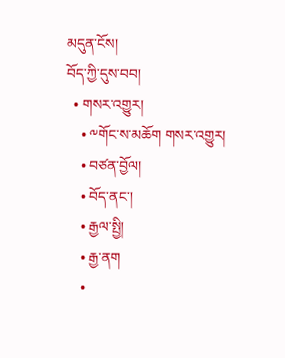མདུན་ངོས།
བོད་ཀྱི་དུས་བབ།
  • གསར་འགྱུར།
    • ༸གོང་ས་མཆོག གསར་འགྱུར།
    • བཙན་བྱོལ།
    • བོད་ནང་།
    • རྒྱལ་སྤྱི།
    • རྒྱ་ནག
    •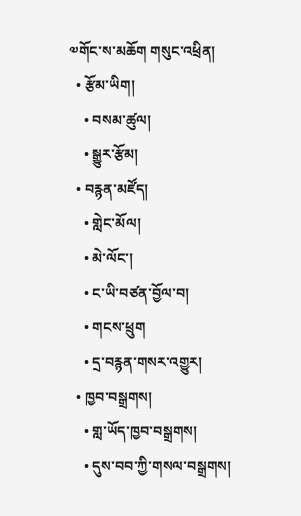༧གོང་ས་མཆོག གསུང་འཕྲིན།
  • རྩོམ་ཡིག།
    • བསམ་ཚུལ།
    • སྒྱུར་རྩོམ།
  • བརྙན་མཛོད།
    • གླེང་མོལ།
    • མེ་ལོང་།
    • ང་ཡི་བཙན་བྱོལ་བ།
    • གངས་ཕྲུག
    • དྲ་བརྙན་གསར་འགྱུར།
  • ཁྱབ་བསྒྲགས།
    • གླ་ཡོད་ཁྱབ་བསྒྲགས།
    • དུས་བབ་ཀྱི་གསལ་བསྒྲགས།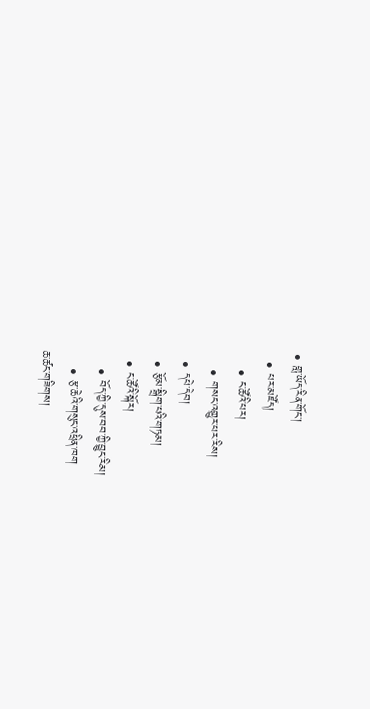• གླ་ཡོད་རིན་གོང་།
  • པར་མཛོད།
    • ང་ཚོའི་པར།
    • གསང་འགྱུར་པར་རིས།
  • དཔེ་དེབ།
  • རྩོམ་སྒྲིག་པའི་གཏམ།
  • ང་ཚོའི་སྐོར།
    • བོད་ཀྱི་དུས་བབ་ཀྱི་བྱུང་རིམ།
    • རྩ་ཆེའི་གསུང་འཕྲིན་ཁག
ཆ་ཚང་གཟིགས།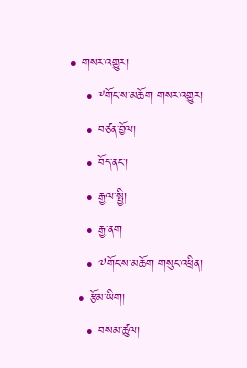• གསར་འགྱུར།
    • ༸གོང་ས་མཆོག གསར་འགྱུར།
    • བཙན་བྱོལ།
    • བོད་ནང་།
    • རྒྱལ་སྤྱི།
    • རྒྱ་ནག
    • ༧གོང་ས་མཆོག གསུང་འཕྲིན།
  • རྩོམ་ཡིག།
    • བསམ་ཚུལ།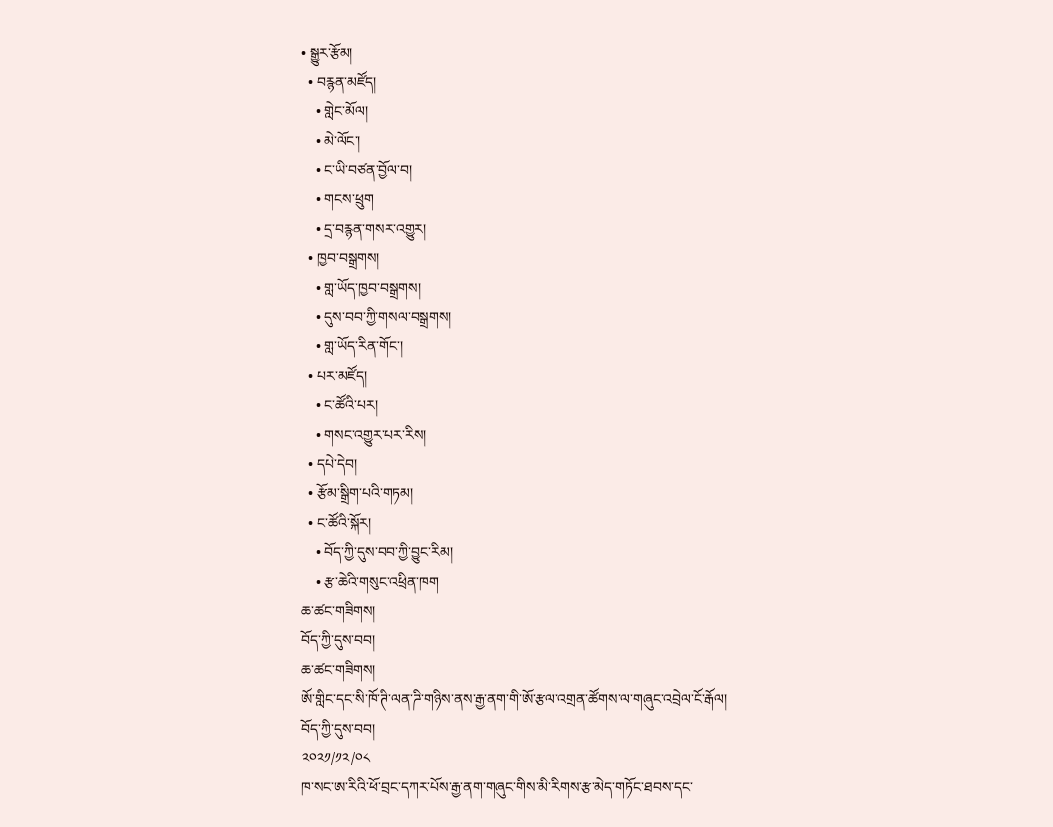• སྒྱུར་རྩོམ།
  • བརྙན་མཛོད།
    • གླེང་མོལ།
    • མེ་ལོང་།
    • ང་ཡི་བཙན་བྱོལ་བ།
    • གངས་ཕྲུག
    • དྲ་བརྙན་གསར་འགྱུར།
  • ཁྱབ་བསྒྲགས།
    • གླ་ཡོད་ཁྱབ་བསྒྲགས།
    • དུས་བབ་ཀྱི་གསལ་བསྒྲགས།
    • གླ་ཡོད་རིན་གོང་།
  • པར་མཛོད།
    • ང་ཚོའི་པར།
    • གསང་འགྱུར་པར་རིས།
  • དཔེ་དེབ།
  • རྩོམ་སྒྲིག་པའི་གཏམ།
  • ང་ཚོའི་སྐོར།
    • བོད་ཀྱི་དུས་བབ་ཀྱི་བྱུང་རིམ།
    • རྩ་ཆེའི་གསུང་འཕྲིན་ཁག
ཆ་ཚང་གཟིགས།
བོད་ཀྱི་དུས་བབ།
ཆ་ཚང་གཟིགས།
ཨོ་གླིང་དང་སི་ཁོ་ཊི་ལན་ཌི་གཉིས་ནས་རྒྱ་ནག་གི་ཨོ་རྩལ་འགྲན་ཚོགས་ལ་གཞུང་འབྲེལ་ངོ་རྒོལ།
བོད་ཀྱི་དུས་བབ།
༢༠༢༡/༡༢/༠༨
ཁ་སང་ཨ་རིའི་ཕོ་བྲང་དཀར་པོས་རྒྱ་ནག་གཞུང་གིས་མི་རིགས་རྩ་མེད་གཏོང་ཐབས་དང་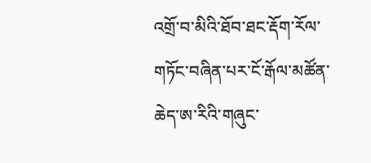འགྲོ་བ་མིའི་ཐོབ་ཐང་རྡོག་རོལ་གཏོང་བཞིན་པར་ངོ་རྒོལ་མཚོན་ཆེད་ཨ་རིའི་གཞུང་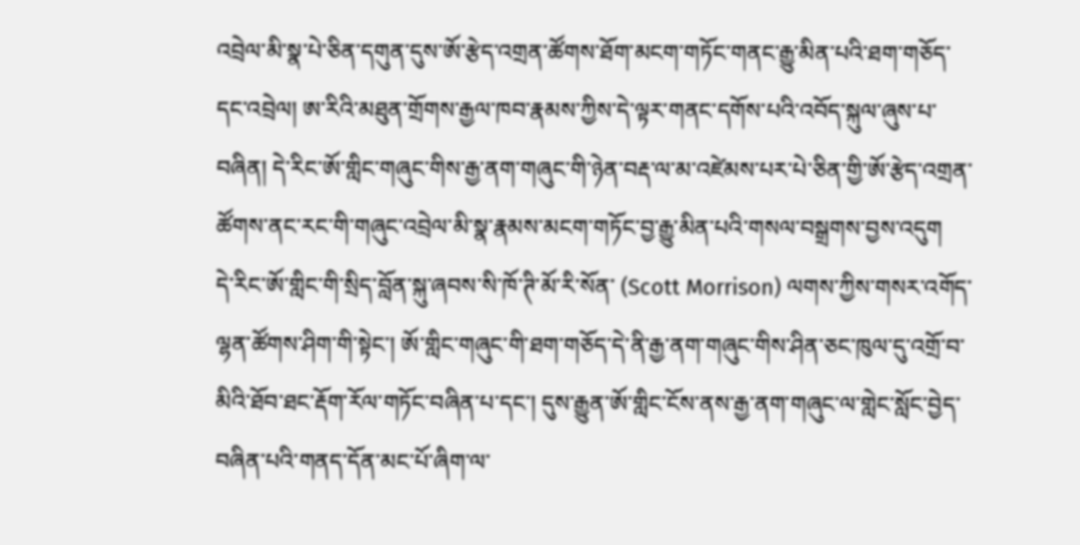འབྲེལ་མི་སྣ་པེ་ཅིན་དགུན་དུས་ཨོ་རྩེད་འགྲན་ཚོགས་ཐོག་མངག་གཏོང་གནང་རྒྱུ་མིན་པའི་ཐག་གཅོད་དང་འབྲེལ། ཨ་རིའི་མཐུན་གྲོགས་རྒྱལ་ཁབ་རྣམས་ཀྱིས་དེ་ལྟར་གནང་དགོས་པའི་འབོད་སྐུལ་ཞུས་པ་བཞིན། དེ་རིང་ཨོ་གླིང་གཞུང་གིས་རྒྱ་ནག་གཞུང་གི་ཉེན་བརྡ་ལ་མ་འཛེམས་པར་པེ་ཅིན་གྱི་ཨོ་རྩེད་འགྲན་ཚོགས་ནང་རང་གི་གཞུང་འབྲེལ་མི་སྣ་རྣམས་མངག་གཏོང་བྱ་རྒྱུ་མིན་པའི་གསལ་བསྒྲགས་བྱས་འདུག
དེ་རིང་ཨོ་གླིང་གི་སྲིད་བློན་སྐུ་ཞབས་སི་ཁོ་ཊི་མོ་རི་སོན་ (Scott Morrison) ལགས་ཀྱིས་གསར་འགོད་ལྷན་ཚོགས་ཤིག་གི་སྟེང་། ཨོ་གླིང་གཞུང་གི་ཐག་གཅོད་དེ་ནི་རྒྱ་ནག་གཞུང་གིས་ཤིན་ཅང་ཁུལ་དུ་འགྲོ་བ་མིའི་ཐོབ་ཐང་རྡོག་རོལ་གཏོང་བཞིན་པ་དང་། དུས་རྒྱུན་ཨོ་གླིང་ངོས་ནས་རྒྱ་ནག་གཞུང་ལ་གླེང་སློང་བྱེད་བཞིན་པའི་གནད་དོན་མང་པོ་ཞིག་ལ་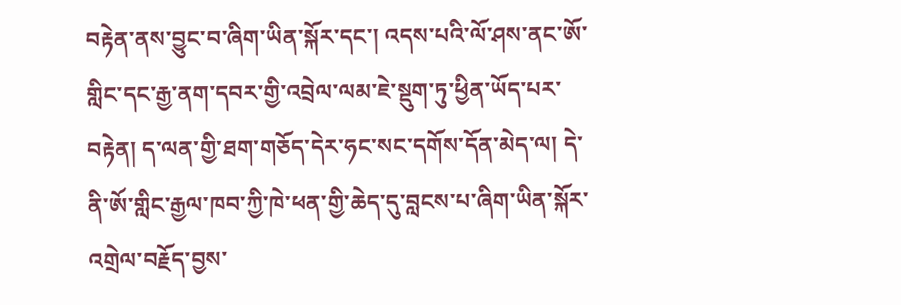བརྟེན་ནས་བྱུང་བ་ཞིག་ཡིན་སྐོར་དང་། འདས་པའི་ལོ་ཤས་ནང་ཨོ་གླིང་དང་རྒྱ་ནག་དབར་གྱི་འབྲེལ་ལམ་ཇེ་སྡུག་ཏུ་ཕྱིན་ཡོད་པར་བརྟེན། ད་ལན་གྱི་ཐག་གཅོད་དེར་ཧང་སང་དགོས་དོན་མེད་ལ། དེ་ནི་ཨོ་གླིང་རྒྱལ་ཁབ་ཀྱི་ཁེ་ཕན་གྱི་ཆེད་དུ་བླངས་པ་ཞིག་ཡིན་སྐོར་འགྲེལ་བརྗོད་བྱས་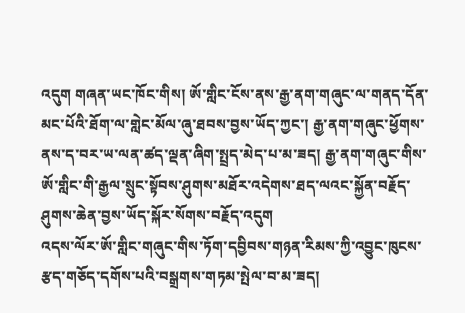འདུག གཞན་ཡང་ཁོང་གིས། ཨོ་གླིང་ངོས་ནས་རྒྱ་ནག་གཞུང་ལ་གནད་དོན་མང་པོའི་ཐོག་ལ་གླེང་མོལ་ཞུ་ཐབས་བྱས་ཡོད་ཀྱང་། རྒྱ་ནག་གཞུང་ཕྱོགས་ནས་ད་བར་ཡ་ལན་ཚད་ལྡན་ཞིག་སྤྲད་མེད་པ་མ་ཟད། རྒྱ་ནག་གཞུང་གིས་ཨོ་གླིང་གི་རྒྱལ་སྲུང་སྟོབས་ཤུགས་མཐོར་འདེགས་ཐད་ལའང་སྐྱོན་བརྗོད་ཤུགས་ཆེན་བྱས་ཡོད་སྐོར་སོགས་བརྗོད་འདུག
འདས་ལོར་ཨོ་གླིང་གཞུང་གིས་ཏོག་དབྱིབས་གཉན་རིམས་ཀྱི་འབྱུང་ཁུངས་རྩད་གཅོད་དགོས་པའི་བསྒྲགས་གཏམ་སྤེལ་བ་མ་ཟད།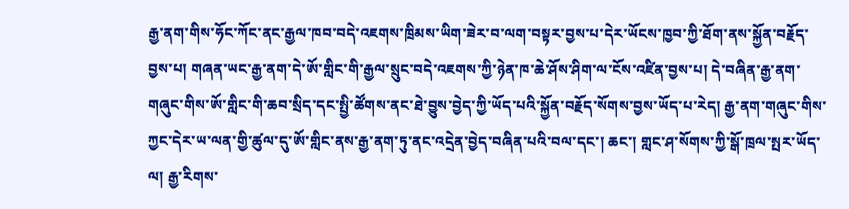རྒྱ་ནག་གིས་ཧོང་ཀོང་ནང་རྒྱལ་ཁབ་བདེ་འཇགས་ཁྲིམས་ཡིག་ཟེར་བ་ལག་བསྟར་བྱས་པ་དེར་ཡོངས་ཁྱབ་ཀྱི་ཐོག་ནས་སྐྱོན་བརྗོད་བྱས་པ། གཞན་ཡང་རྒྱ་ནག་དེ་ཨོ་གླིང་གི་རྒྱལ་སྲུང་བདེ་འཇགས་ཀྱི་ཉེན་ཁ་ཆེ་ཤོས་ཤིག་ལ་ངོས་འཛིན་བྱས་པ། དེ་བཞིན་རྒྱ་ནག་གཞུང་གིས་ཨོ་གླིང་གི་ཆབ་སྲིད་དང་སྤྱི་ཚོགས་ནང་ཐེ་བྱུས་བྱེད་ཀྱི་ཡོད་པའི་སྐྱོན་བརྗོད་སོགས་བྱས་ཡོད་པ་རེད། རྒྱ་ནག་གཞུང་གིས་ཀྱང་དེར་ཡ་ལན་གྱི་ཚུལ་དུ་ཨོ་གླིང་ནས་རྒྱ་ནག་ཏུ་ནང་འདྲེན་བྱེད་བཞིན་པའི་བལ་དང་། ཆང་། གླང་ཤ་སོགས་ཀྱི་སྒོ་ཁྲལ་སྤར་ཡོད་ལ། རྒྱ་རིགས་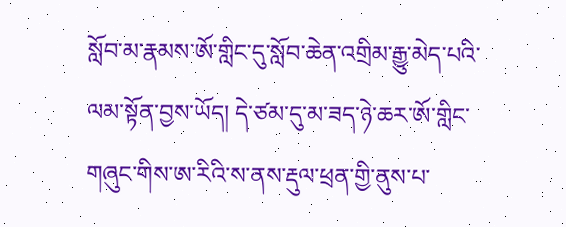སློབ་མ་རྣམས་ཨོ་གླིང་དུ་སློབ་ཆེན་འགྲིམ་རྒྱུ་མེད་པའི་ལམ་སྟོན་བྱས་ཡོད། དེ་ཙམ་དུ་མ་ཟད་ཉེ་ཆར་ཨོ་གླིང་གཞུང་གིས་ཨ་རིའི་ས་ནས་རྡུལ་ཕྲན་གྱི་ནུས་པ་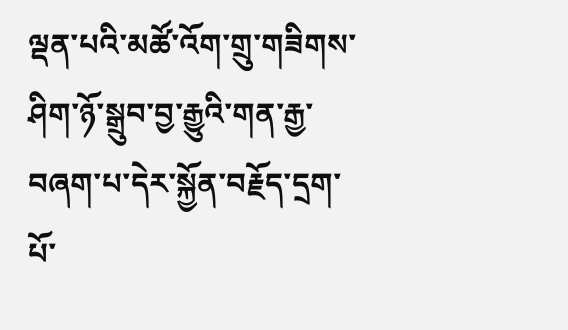ལྡན་པའི་མཚོ་འོག་གྲུ་གཟིགས་ཤིག་ཉོ་སྒྲུབ་བྱ་རྒྱུའི་གན་རྒྱ་བཞག་པ་དེར་སྐྱོན་བརྗོད་དྲག་པོ་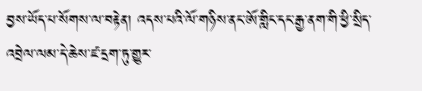བྱས་ཡོད་པ་སོགས་ལ་བརྟེན། འདས་པའི་ལོ་གཉིས་ནང་ཨོ་གླིང་དང་རྒྱ་ནག་གི་ཕྱི་སྲིད་འབྲེལ་ལམ་དེ་ཆེས་ཛ་དྲག་ཏུ་གྱུར་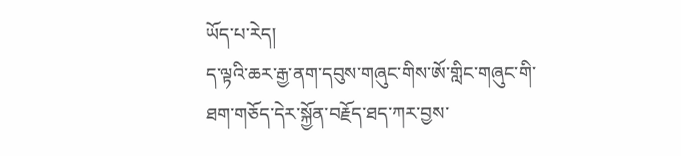ཡོད་པ་རེད།
ད་ལྟའི་ཆར་རྒྱ་ནག་དབུས་གཞུང་གིས་ཨོ་གླིང་གཞུང་གི་ཐག་གཅོད་དེར་སྐྱོན་བརྗོད་ཐད་ཀར་བྱས་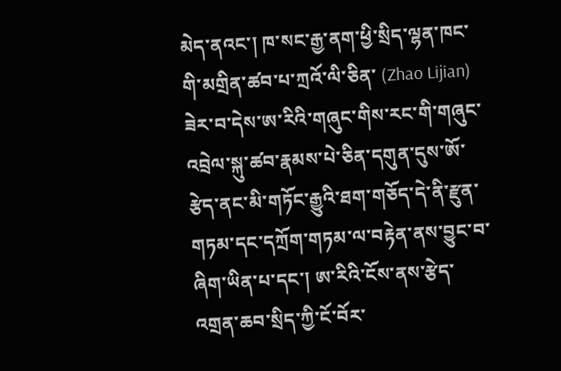མེད་ནའང་། ཁ་སང་རྒྱ་ནག་ཕྱི་སྲིད་ལྷན་ཁང་གི་མགྲིན་ཚབ་པ་ཀྲའོ་ལི་ཅིན་ (Zhao Lijian) ཟེར་བ་དེས་ཨ་རིའི་གཞུང་གིས་རང་གི་གཞུང་འབྲེལ་སྐུ་ཚབ་རྣམས་པེ་ཅིན་དགུན་དུས་ཨོ་རྩེད་ནང་མི་གཏོང་རྒྱུའི་ཐག་གཅོད་དེ་ནི་རྫུན་གཏམ་དང་དཀྲོག་གཏམ་ལ་བརྟེན་ནས་བྱུང་བ་ཞིག་ཡིན་པ་དང་། ཨ་རིའི་ངོས་ནས་རྩེད་འགྲན་ཆབ་སྲིད་ཀྱི་ངོ་བོར་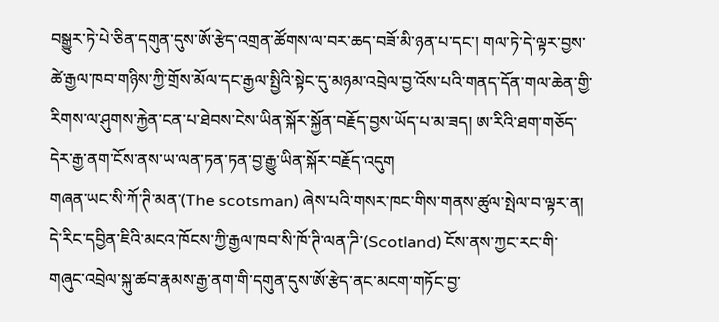བསྒྱུར་ཏེ་པེ་ཅིན་དགུན་དུས་ཨོ་རྩེད་འགྲན་ཚོགས་ལ་བར་ཆད་བཟོ་མི་ཉན་པ་དང་། གལ་ཏེ་དེ་ལྟར་བྱས་ཚེ་རྒྱལ་ཁབ་གཉིས་ཀྱི་གྲོས་མོལ་དང་རྒྱལ་སྤྱིའི་སྟེང་དུ་མཉམ་འབྲེལ་བྱ་འོས་པའི་གནད་དོན་གལ་ཆེན་གྱི་རིགས་ལ་ཤུགས་རྐྱེན་ངན་པ་ཐེབས་ངེས་ཡིན་སྐོར་སྐྱོན་བརྗོད་བྱས་ཡོད་པ་མ་ཟད། ཨ་རིའི་ཐག་གཅོད་དེར་རྒྱ་ནག་ངོས་ནས་ཡ་ལན་ཏན་ཏན་བྱ་རྒྱུ་ཡིན་སྐོར་བརྗོད་འདུག
གཞན་ཡང་སི་ཀོ་ཊི་མན་(The scotsman) ཞེས་པའི་གསར་ཁང་གིས་གནས་ཚུལ་སྤེལ་བ་ལྟར་ན། དེ་རིང་དབྱིན་ཇིའི་མངའ་ཁོངས་ཀྱི་རྒྱལ་ཁབ་སི་ཁོ་ཊི་ལན་ཌི་(Scotland) ངོས་ནས་ཀྱང་རང་གི་གཞུང་འབྲེལ་སྐུ་ཚབ་རྣམས་རྒྱ་ནག་གི་དགུན་དུས་ཨོ་རྩེད་ནང་མངག་གཏོང་བྱ་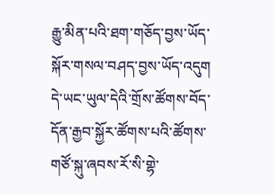རྒྱུ་མིན་པའི་ཐག་གཅོད་བྱས་ཡོད་སྐོར་གསལ་བཤད་བྱས་ཡོད་འདུག དེ་ཡང་ཡུལ་དེའི་གྲོས་ཚོགས་བོད་དོན་རྒྱབ་སྐྱོར་ཚོགས་པའི་ཚོགས་གཙོ་སྐུ་ཞབས་རོ་སི་གྷེ་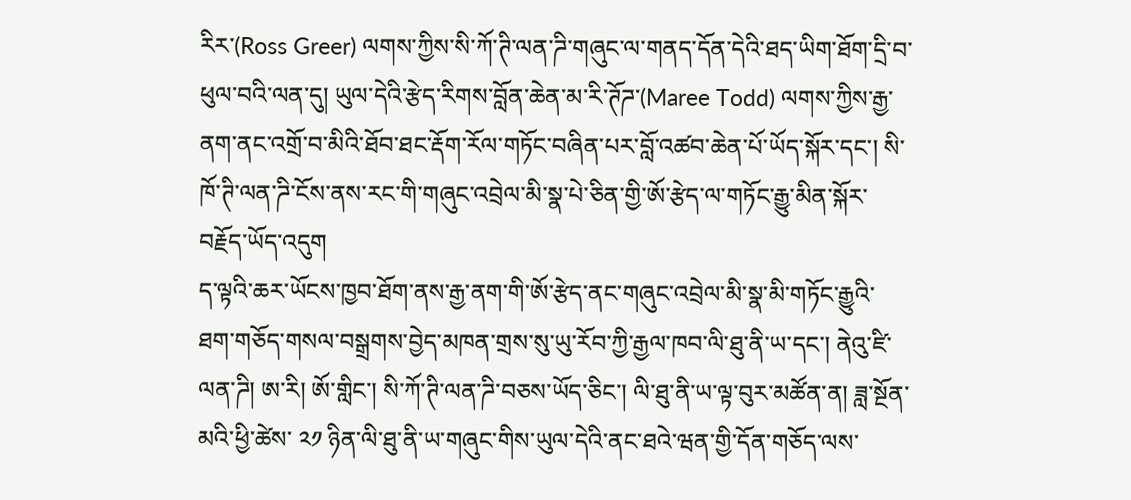རིར་(Ross Greer) ལགས་ཀྱིས་སི་ཀོ་ཊི་ལན་ཌི་གཞུང་ལ་གནད་དོན་དེའི་ཐད་ཡིག་ཐོག་དྲི་བ་ཕུལ་བའི་ལན་དུ། ཡུལ་དེའི་རྩེད་རིགས་བློན་ཆེན་མ་རི་ཊོཌ་(Maree Todd) ལགས་ཀྱིས་རྒྱ་ནག་ནང་འགྲོ་བ་མིའི་ཐོབ་ཐང་རྡོག་རོལ་གཏོང་བཞིན་པར་བློ་འཚབ་ཆེན་པོ་ཡོད་སྐོར་དང་། སི་ཁོ་ཊི་ལན་ཌི་ངོས་ནས་རང་གི་གཞུང་འབྲེལ་མི་སྣ་པེ་ཅིན་གྱི་ཨོ་རྩེད་ལ་གཏོང་རྒྱུ་མིན་སྐོར་བརྗོད་ཡོད་འདུག
ད་ལྟའི་ཆར་ཡོངས་ཁྱབ་ཐོག་ནས་རྒྱ་ནག་གི་ཨོ་རྩེད་ནང་གཞུང་འབྲེལ་མི་སྣ་མི་གཏོང་རྒྱུའི་ཐག་གཅོད་གསལ་བསྒྲགས་བྱེད་མཁན་གྲས་སུ་ཡུ་རོབ་ཀྱི་རྒྱལ་ཁབ་ལི་ཐུ་ནི་ཡ་དང་། ནེའུ་ཛི་ལན་ཌི། ཨ་རི། ཨོ་གླིང་། སི་ཀོ་ཊི་ལན་ཌི་བཅས་ཡོད་ཅིང་། ལི་ཐུ་ནི་ཡ་ལྟ་བུར་མཚོན་ན། ཟླ་སྔོན་མའི་ཕྱི་ཚེས་ ༢༡ ཉིན་ལི་ཐུ་ནི་ཡ་གཞུང་གིས་ཡུལ་དེའི་ནང་ཐའེ་ཝན་གྱི་དོན་གཅོད་ལས་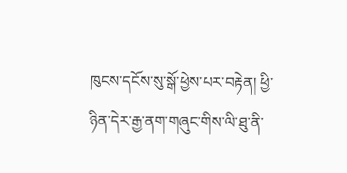ཁུངས་དངོས་སུ་སྒོ་ཕྱེས་པར་བརྟེན། ཕྱི་ཉིན་དེར་རྒྱ་ནག་གཞུང་གིས་ལི་ཐུ་ནི་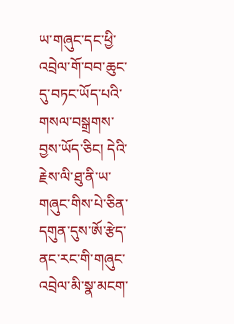ཡ་གཞུང་དང་ཕྱི་འབྲེལ་གོ་བབ་ཆུང་དུ་བཏང་ཡོད་པའི་གསལ་བསྒྲགས་བྱས་ཡོད་ཅིང། དེའི་རྗེས་ལི་ཐུ་ནི་ཡ་གཞུང་གིས་པེ་ཅིན་དགུན་དུས་ཨོ་རྩེད་ནང་རང་གི་གཞུང་འབྲེལ་མི་སྣ་མངག་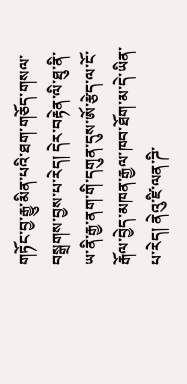གཏོང་བྱ་རྒྱུ་མིན་པའི་ཐག་གཅོད་གསལ་བསྒྲགས་བྱས་པ་རེད། དེར་བརྟེན་ལི་ཐུ་ནི་ཡ་ནི་རྒྱ་ནག་གི་དགུན་དུས་ཨོ་རྩེད་ལ་ངོ་རྒོལ་བྱེད་མཁན་རྒྱལ་ཁབ་ཐོག་མ་དེ་ཡིན་པ་རེད། ནེའུ་ཛི་ལན་ཌི་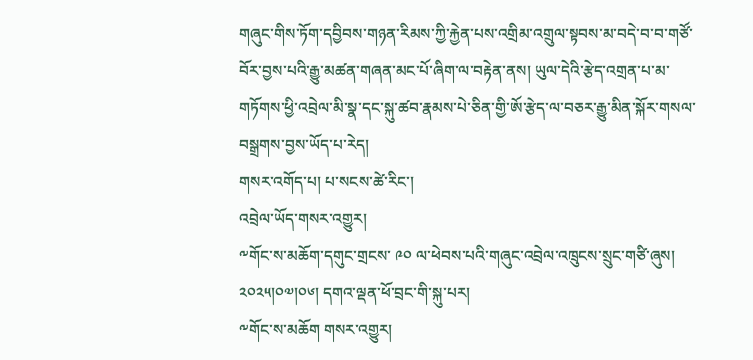གཞུང་གིས་ཏོག་དབྱིབས་གཉན་རིམས་ཀྱི་རྐྱེན་པས་འགྲིམ་འགྲུལ་སྟབས་མ་བདེ་བ་བ་གཙོ་བོར་བྱས་པའི་རྒྱུ་མཚན་གཞན་མང་པོ་ཞིག་ལ་བརྟེན་ནས། ཡུལ་དེའི་རྩེད་འགྲན་པ་མ་གཏོགས་ཕྱི་འབྲེལ་མི་སྣ་དང་སྐུ་ཚབ་རྣམས་པེ་ཅིན་གྱི་ཨོ་རྩེད་ལ་བཅར་རྒྱུ་མིན་སྐོར་གསལ་བསྒྲགས་བྱས་ཡོད་པ་རེད།
གསར་འགོད་པ། པ་སངས་ཚེ་རིང་།
འབྲེལ་ཡོད་གསར་འགྱུར།
༸གོང་ས་མཆོག་དགུང་གྲངས་ ༩༠ ལ་ཕེབས་པའི་གཞུང་འབྲེལ་འཁྲུངས་སྲུང་གཙི་ཞུས། ༢༠༢༥།༠༧།༠༦། དགའ་ལྡན་ཕོ་བྲང་གི་སྐུ་པར།
༸གོང་ས་མཆོག གསར་འགྱུར།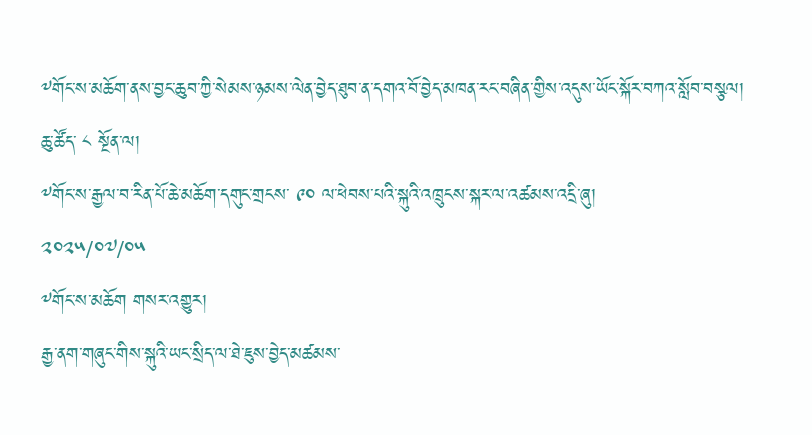༸གོང་ས་མཆོག་ནས་བྱང་ཆུབ་ཀྱི་སེམས་ཉམས་ལེན་བྱེད་ཐུབ་ན་དགའ་བོ་བྱེད་མཁན་རང་བཞིན་གྱིས་འདུས་ཡོང་སྐོར་བཀའ་སློབ་བསྩལ།
ཆུ་ཚོད་ ༨ སྔོན་ལ།
༸གོང་ས་རྒྱལ་བ་རིན་པོ་ཆེ་མཆོག་དགུང་གྲངས་ ༩༠ ལ་ཕེབས་པའི་སྐུའི་འཁྲུངས་སྐར་ལ་འཚམས་འདྲི་ཞུ།
༢༠༢༥/༠༧/༠༥
༸གོང་ས་མཆོག གསར་འགྱུར།
རྒྱ་ནག་གཞུང་གིས་སྐུའི་ཡང་སྲིད་ལ་ཐེ་ཇུས་བྱེད་མཚམས་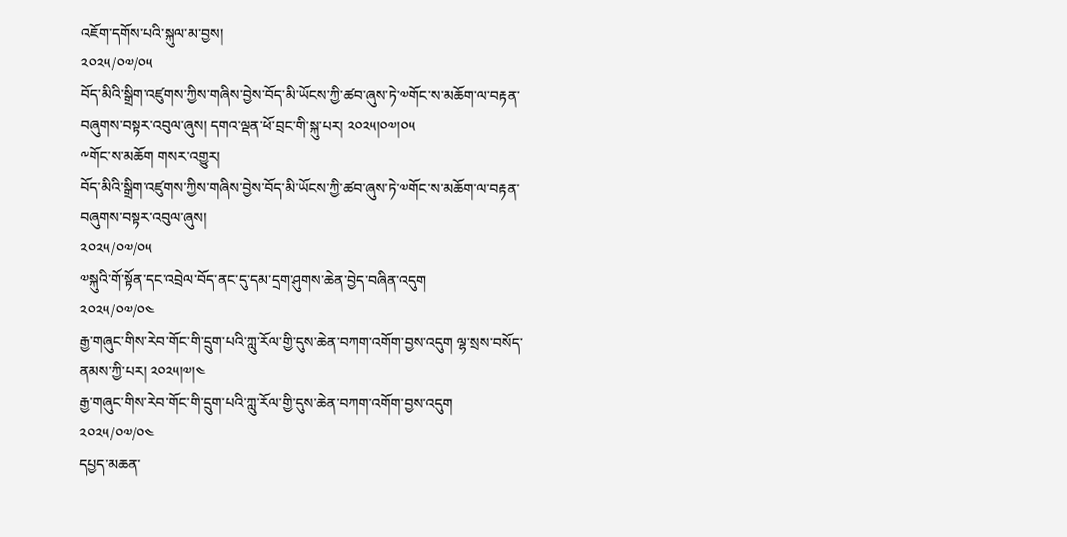འཇོག་དགོས་པའི་སྐུལ་མ་བྱས།
༢༠༢༥/༠༧/༠༥
བོད་མིའི་སྒྲིག་འཛུགས་ཀྱིས་གཞིས་བྱེས་བོད་མི་ཡོངས་ཀྱི་ཚབ་ཞུས་ཏེ་༧གོང་ས་མཆོག་ལ་བརྟན་བཞུགས་བསྟར་འབུལ་ཞུས། དགའ་ལྡན་ཕོ་བྲང་གི་སྐུ་པར། ༢༠༢༥།༠༧།༠༥
༸གོང་ས་མཆོག གསར་འགྱུར།
བོད་མིའི་སྒྲིག་འཛུགས་ཀྱིས་གཞིས་བྱེས་བོད་མི་ཡོངས་ཀྱི་ཚབ་ཞུས་ཏེ་༧གོང་ས་མཆོག་ལ་བརྟན་བཞུགས་བསྟར་འབུལ་ཞུས།
༢༠༢༥/༠༧/༠༥
༧སྐུའི་གོ་སྟོན་དང་འབྲེལ་བོད་ནང་དུ་དམ་དྲག་ཤུགས་ཆེན་བྱེད་བཞིན་འདུག
༢༠༢༥/༠༧/༠༤
རྒྱ་གཞུང་གིས་རེབ་གོང་གི་དྲུག་པའི་ཀླུ་རོལ་གྱི་དུས་ཆེན་བཀག་འགོག་བྱས་འདུག ལྷ་སྲས་བསོད་ནམས་ཀྱི་པར། ༢༠༢༥།༧།༤
རྒྱ་གཞུང་གིས་རེབ་གོང་གི་དྲུག་པའི་ཀླུ་རོལ་གྱི་དུས་ཆེན་བཀག་འགོག་བྱས་འདུག
༢༠༢༥/༠༧/༠༤
དཔྱད་མཆན་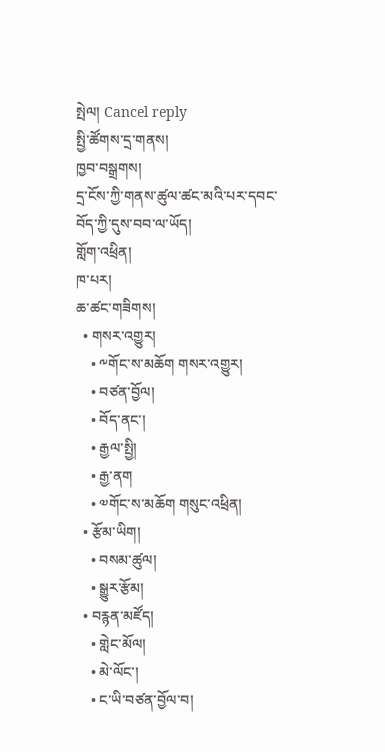སྤེལ། Cancel reply
སྤྱི་ཚོགས་དྲ་གནས།
ཁྱབ་བསྒྲགས།
དྲ་ངོས་ཀྱི་གནས་ཚུལ་ཚང་མའི་པར་དབང་བོད་ཀྱི་དུས་བབ་ལ་ཡོད།
གློག་འཕྲིན།
ཁ་པར།
ཆ་ཚང་གཟིགས།
  • གསར་འགྱུར།
    • ༸གོང་ས་མཆོག གསར་འགྱུར།
    • བཙན་བྱོལ།
    • བོད་ནང་།
    • རྒྱལ་སྤྱི།
    • རྒྱ་ནག
    • ༧གོང་ས་མཆོག གསུང་འཕྲིན།
  • རྩོམ་ཡིག།
    • བསམ་ཚུལ།
    • སྒྱུར་རྩོམ།
  • བརྙན་མཛོད།
    • གླེང་མོལ།
    • མེ་ལོང་།
    • ང་ཡི་བཙན་བྱོལ་བ།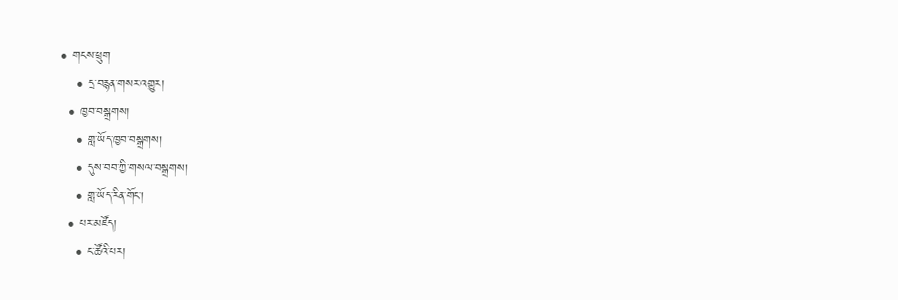• གངས་ཕྲུག
    • དྲ་བརྙན་གསར་འགྱུར།
  • ཁྱབ་བསྒྲགས།
    • གླ་ཡོད་ཁྱབ་བསྒྲགས།
    • དུས་བབ་ཀྱི་གསལ་བསྒྲགས།
    • གླ་ཡོད་རིན་གོང་།
  • པར་མཛོད།
    • ང་ཚོའི་པར།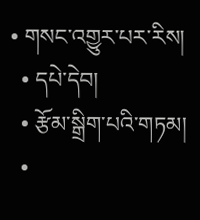• གསང་འགྱུར་པར་རིས།
  • དཔེ་དེབ།
  • རྩོམ་སྒྲིག་པའི་གཏམ།
  •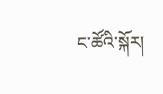ང་ཚོའི་སྐོར།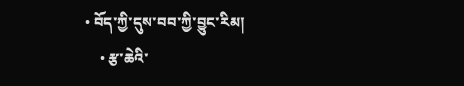• བོད་ཀྱི་དུས་བབ་ཀྱི་བྱུང་རིམ།
    • རྩ་ཆེའི་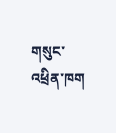གསུང་འཕྲིན་ཁག